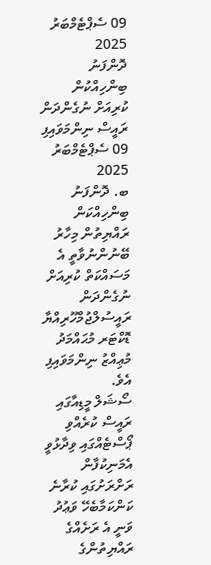09 ސެޕްޓެމްބަރު 2025
ދޮންފަނު ބިންހިއްކުން ކުރިއަށް ނުގެންދަން ރައީސް ނިންމަވައިފި
09 ސެޕްޓެމްބަރު 2025
ބ. ދޮންފަނު ބިންހިއްކަން ރައްޔިތުން މިހާރު ބޭނުންނުވާތީ އެ މަސައްކަތް ކުރިއަށް ނުގެންދަން ރައީސުލްޖުމްހޫރިއްޔާ ޑޮކްޓަރ މުޙައްމަދު މުޢިއްޒު ނިންމަވައިފި އެވެ.
ސޯޝަލް މީޑިއާގައި ރައީސް ކުރެއްވި ޕޯސްޓެއްގައި ވިދާޅުވީ އެމަނިކުފާން ރަށްރަށުގައި ކުރާނެ ކަންކަމާބެހޭ ވަޢުދު ވަނީ އެ ރަށެއްގެ ރައްޔިތުންގެ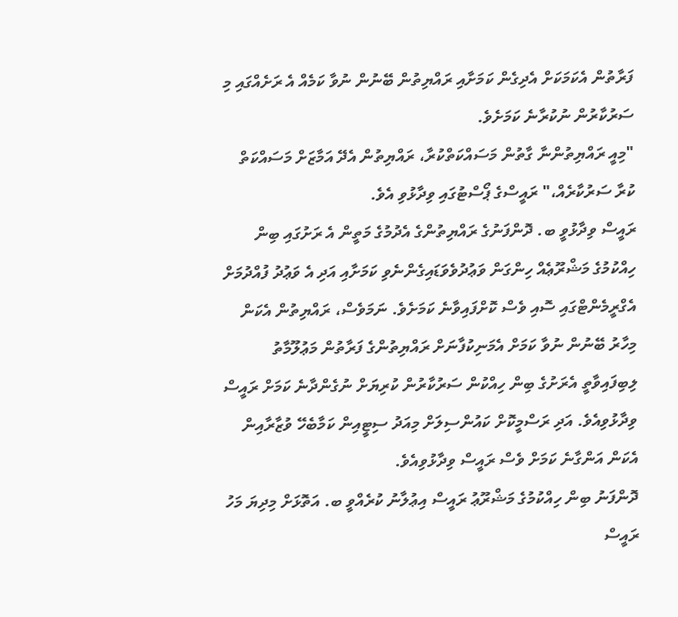ފަރާތުން އެކަމަކަށް އެދިގެން ކަމަށާއި ރައްޔިތުން ބޭނުން ނުވާ ކަމެއް އެ ރަށެއްގައި މި ސަރުކާރުން ނުކުރާނެ ކަމަށެވެ.
"މިއީ ރައްޔިތުންނާ ގާތުން މަސައްކަތްކުރާ، ރައްޔިތުން އެދޭ އަމާޒަށް މަސައްކަތް ކުރާ ސަރުކާރެއް،" ރައީސްގެ ޕޯސްޓުގައި ވިދާޅުވި އެވެ.
ރައީސް ވިދާޅުވީ ބ. ދޮންފަނުގެ ރައްޔިތުންގެ އެދުމުގެ މަތީން އެ ރަށުގައި ބިން ހިއްކުމުގެ މަޝްރޫޢެއް ހިންގަން ވަޢުދުވެވަޑައިގެންނެވި ކަމަށާއި އަދި އެ ވަޢުދު ފުއްދުމަށް އެގްރީމެންޓްގައި ސޮއި ވެސް ކޮށްފައިވާނެ ކަމަށެވެ. ނަމަވެސް، ރައްޔިތުން އެކަން މިހާރު ބޭނުން ނުވާ ކަމަށް އެމަނިކުފާނަށް ރައްޔިތުންގެ ފަރާތުން މަޢުލޫމާތު ލިބިފައިވާތީ އެރަށުގެ ބިން ހިއްކުން ސަރުކާރުން ކުރިޔަށް ނުގެންދާނެ ކަމަށް ރައީސް ވިދާޅުވިއެވެ. އަދި ރަސްމީކޮށް ކައުންސިލަށް މިއަދު ސިޓީއިން ކަމާބެހޭ ވުޒާރާއިން އެކަން އަންގާނެ ކަމަށް ވެސް ރައީސް ވިދާޅުވިއެވެ.
ދޮންފަނު ބިން ހިއްކުމުގެ މަޝްރޫޢު ރައީސް އިޢުލާނު ކުރެއްވީ ބ. އަތޮޅަށް މިދިޔަ މަހު ރައީސް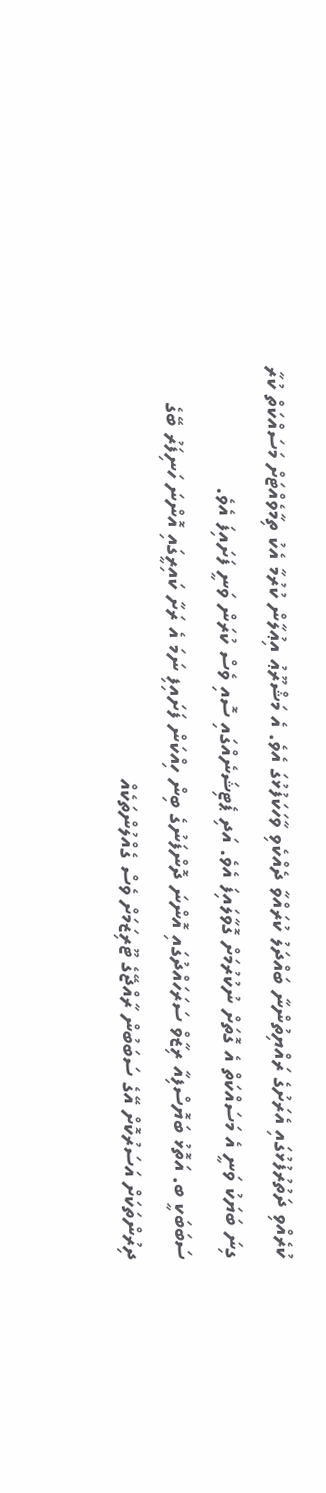ކުރެއްވި ދަތުރުފުޅުގައި އެރަށުގެ ރައްޔިތުންނާ ބައްދަލު ކުރައްވާ ދެއްކެވި ވާހަކަފުޅުގަ އެވެ. އެ މަޝްރޫޢު އިޢުލާން ކުރުމާ އެކު ތިމާވެއްޓަށް މަސައްކަތް ކުރާ ގިނަ ބަޔަކު ވަނީ އެ މަސައްކަތް އެ ގޮތަށް ނުކުރުމަށް ގޮވާލައިފަ އެވެ. އަދި ޕެޓިޝަނެއްގައި ސޮއި ވެސް ކުރަން ވަނީ ފަށައިފަ އެވެ.
ސަބަބަކީ ބ. އަތޮޅު ބަޔޮސްފިއާ ރިޒާވް ސަރަހައްދުގައި އޮންނަ ދޮންފަނުގެ ބިން ހިއްކަން ފަށައިފި ނަމަ އެ ރަށާ ކައިރީގައި އޮންނަ ހަނިފަރު ބޭގެ ދިރުންތަކަށް އަސަރުކޮށް އޭގެ ސަބަބުން ރާއްޖޭގެ ޓޫރިޒަމަށް ވެސް ގެއްލުންތަކެއް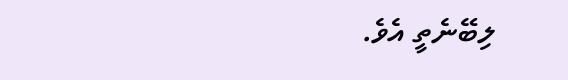ލިބޭނެތީ އެވެ.